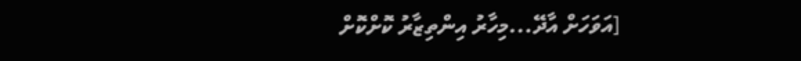[އަވަހަށް އާދޭ...މިހާރު އިންތިޒާރު ކޮށްކޮށް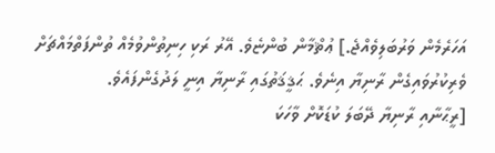އަހަރެމެން ވަރުބަލިވެއްޖެ.] ޢުޘްމާން ބުންޏެވެ. އޭރު ރަކި ހިނިތުންވުމެއް ތުންފަތްމައްޗަށް ވެރިކުރުވައިގެން ރާނިޔާ އިނެވެ. ޙަޤީޤަތުގައި ރާނިޔާ އިނީ ލަދުގެންފައެވެ.
[ރީޙާނާއި ރާނިޔާ ދޭބަލަ ކުޑަކޮށް ވާހަކަ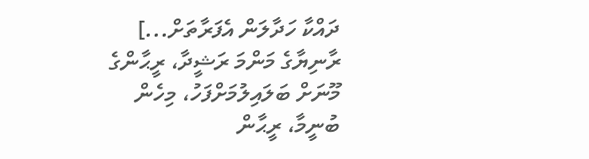ދައްކާ ހަދާލަން އެފަރާތަށް...] ރާނިޔާގެ މަންމަ ރަޝީދާ، ރީޙާންގެ މޫނަށް ބަލައިލުމަށްފަހު، މިހެން ބުނީމާ، ރީޙާން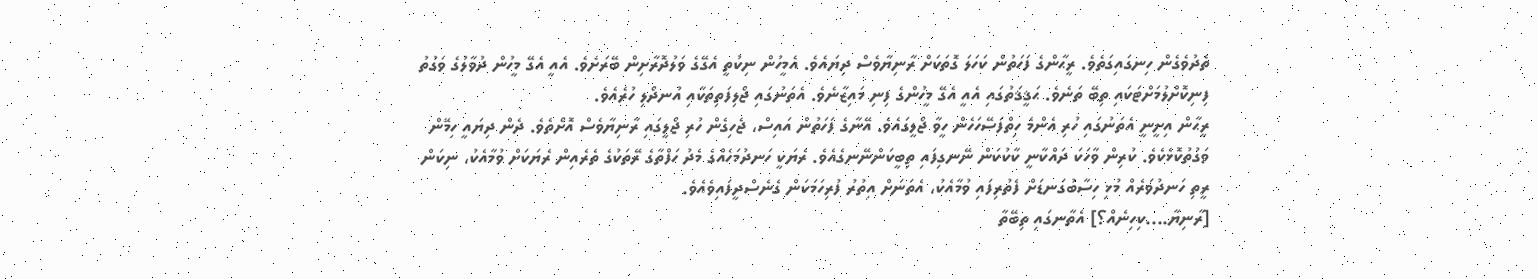ތެދުވެގެން ހިނގައިގަތެވެ. ރީޙާންގެ ފަހަތުން ކަހަލަ ގޮތަކަށް ރާނިޔާވެސް ދިޔައެވެ. އެމީހުން ނިކުތީ އެގޭގެ ވަލުދޮރާށިން ބޭރަށެވެ. އެއީ އެގޭ މީހުން ދުވާލުގެ ވަގުތު ފިނިކޮށްލުމަށްޓަކައި ތިބޭ ތަނެވެ. ޙަޤީޤަތުގައި އެއީ އެގޭ މީހުންގެ ފިނި މައިޒާނެވެ. އެތަނުގައި ޖޯލިފަތިތަކާއި އުނދޯލި ހުރެއެވެ.
ރީޙާން އިށީނީ އެތަނުގައި ހުރި އެންމެ ހިތްފަސޭހަހެން ހީވާ ޖޯލީގައެވެ. އޭނާގެ ފަހަތުން އައިސް، ޖެހިގެން ހުރި ޖޯލީގައި ރާނިޔާވެސް އޮށޯތެވެ. ދެން ދިޔައީ ހިމޭން ވަގުތުކޮޅެކެވެ. ކުރިން ވާހަކަ ދައްކާނީ ކާކުކަން ނޭނގިފައި ތިބީކަންނޭނގެއެވެ. ރެޔަކީ ހަނދުމަހެއްގެ މެދު ހަފްތާގެ ރޭތަކުގެ ތެރެއިން ރެޔަކަށް ވުމާއެކު، ނިކަން ރީތި ހަނދުވަރެއް މުޅި ހިސާބުގަނޑަށް ފެތުރިފައި ވުމާއެކު، އެތަނަށް އިތުރު ފުރިހަމަކަން ގެނެސްދީފައިވެއެވެ.
[ރާނިޔާ....ކިހިނެއް؟] އެތާނގައި ތިބޭތާ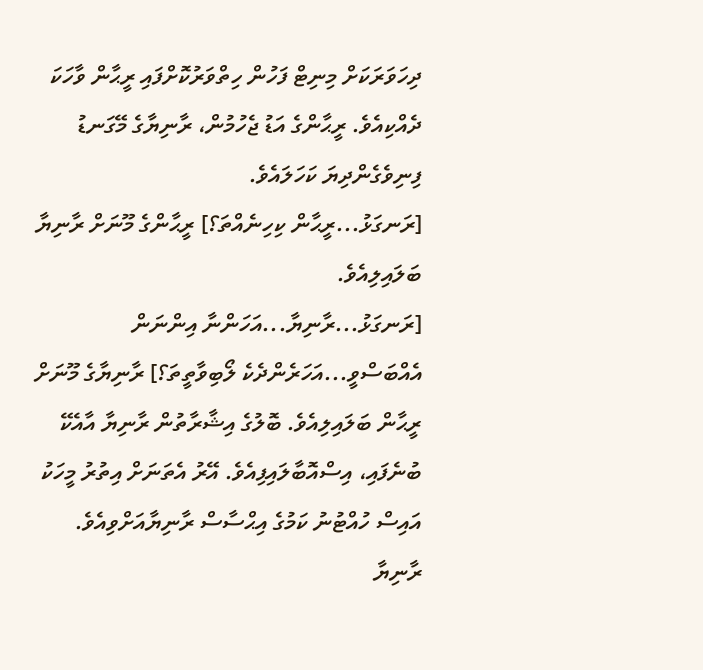ދިހަވަރަކަށް މިނިޓް ފަހުން ހިތްވަރުކޮށްފައި ރީޙާން ވާހަކަ ދެއްކިއެވެ. ރީޙާންގެ އަޑު ޖެހުމުން، ރާނިޔާގެ މޭގަނޑު ފިނިވެގެންދިޔަ ކަހަލައެވެ.
[ރަނގަޅު...ރީޙާން ކިހިނެއްތަ؟] ރީޙާންގެ މޫނަށް ރާނިޔާ ބަލައިލިއެވެ.
[ރަނގަޅު...ރާނިޔާ...އަހަންނާ އިންނަން އެއްބަސްވީ...އަހަރެންދެކެ ލޯބިވާތީތަ؟] ރާނިޔާގެ މޫނަށް ރީޙާން ބަލައިލިއެވެ. ބޮލުގެ އިޝާރާތުން ރާނިޔާ އާއެކޭ ބުނެފައި، އިސްއޮބާލައިފިއެވެ. އޭރު އެތަނަށް އިތުރު މީހަކު އައިސް ހުއްޓުނު ކަމުގެ އިޙްސާސް ރާނިޔާއަށްވިއެވެ. ރާނިޔާ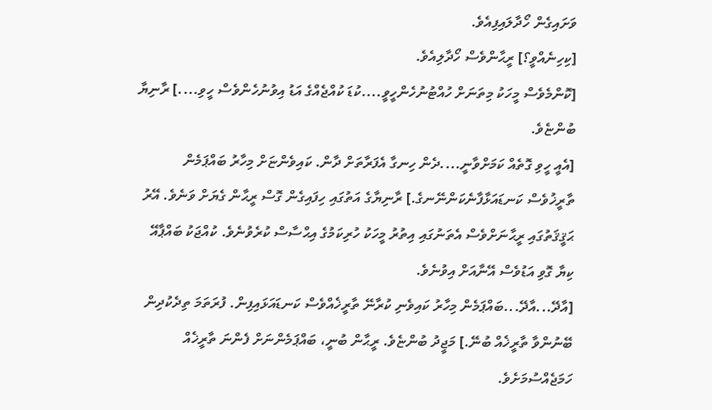ވަށައިގެން ހޯދާލައިފިއެވެ.
[ކިހިނެއްވީ؟] ރީޙާންވެސް ހޯދާލިއެވެ.
[ކޮންމެވެސް މީހަކު މިތަނަށް ހުއްޓުނުހެންހީވީ....ކުޑަ ކުއްޖެއްގެ އަޑު އިވުނުހެންވެސް ހީވި....] ރާނިޔާ ބުންޏެވެ.
[އެއީ ހީވި ގޮތެއް ކަމަށްވާނީ....ދެން ހިނގާ އެފަރާތަށް ދާން. ކައިވެންޏަށް މިހާރު ބައްޕަމެން ތާރީޚުވެސް ކަނޑައަޅާފާނެކަންނޭނގެ.] ރާނިޔާގެ އަތުގައި ހިފައިގެން ގޮސް ރީޙާން ގެޔަށް ވަނެވެ. އޭރު ޙަޤީޤަތުގައި ރީޙާނަށްވެސް އެތަނުގައި އިތުރު މީހަކު ހުރިކަމުގެ އިޙްސާސް ކުރެވުނެވެ. ކުއްޖަކު ބައްޕާއޭ ކިޔާ ގޮވި އަޑުވެސް އޭނާއަށް އިވުނެވެ.
[އާދޭ...އާދޭ...ބައްޕަމެން މިހާރު ކައިވެނި ކުރާނޭ ތާރީޚެއްވެސް ކަނޑައަޅައިފިން. ފުރަތަމަ ތިދެކުދިން ބޭނުންވާ ތާރީޚެއް ބުނޭ.] މަޖީދު ބުންޏެވެ. ރީޙާން ބުނީ، ބައްޕަމެންނަށް ފެންނަ ތާރީޚެއް ހަމަޖެއްސުމަށެވެ.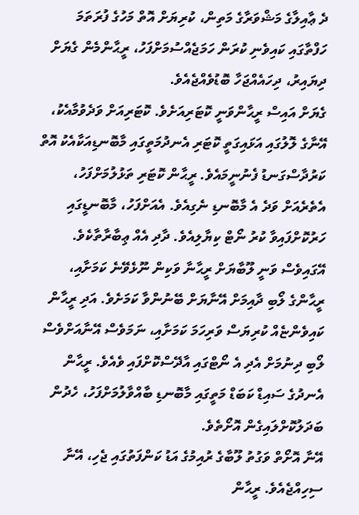ދެ ޢާއިލާގެ މަޝްވަރާގެ މަތިން، ކުރިޔަށް އޮތް މަހުގެ ފުރަތަމަ ހަފްތާގައި ކައިވެނި ކުރަން ހަމަޖެއްސުމަށްފަހު، ރީޙާންމެން ގެޔަށް ދިޔައިރު، ދިހައެއްޖަހާ ބޮޑުވެއްޖެއެވެ.
ގެޔަށް އައިސް ރީޙާންވަނީ ކޮޓަރިއަށެވެ. ކޮޓަރިއަށް ވަދެވުމާއެކު، އޭނާގެ ލޮލުގައި އަޅައިގަތީ ކޮޓަރި އެނދުމަތީގައި މާބޮނޑިއަކާއެކު އޮތް ކަރުދާސްގަނޑު ފެނުނީމައެވެ. ރީޙާން ކޮޓަރި ތަޅުލުމަށްފަހު، އެތެރެއަށް ވަދެ އެ މާބޮނޑި ނެގިއެވެ. އެއަށްފަހު، މާބޮނޑީގައި ހަރުކޮށްފައިވާ ކުރު ނޯޓް ކިޔާލިއެވެ. ދާދި އެއް ޢިބާރާތާކެވެ. އޭގައިވެސް ވަނީ ލޫބާޔަށް ރީޙާނާ ވަކިން ނޫޅެވޭނެ ކަމަށާއި، ރީޙާންގެ ލޯބި ދާއިމަށް އޭނާޔަށް ބޭނުންވާ ކަމަށެވެ. އަދި ރީޙާން ކައިވެންޏެއް ކުރިޔަސް ވަރިހަމަ ކަމަށާއި، ނަމަވެސް އޭނާއަށްވެސް ލޯބި ދިނުމަށް އެދި އެ ނޯޓްގައި އާދޭސްކޮށްފައި ވެއެވެ. ރީޙާން އެނދުގެ ސައިޑް ކަބަޑް މަތީގައި މާބޮނޑި ބާއްވާލުމަށްފަހު، ހެދުން ބަދަލުކޮށްލައިގެން އޮށޯތެވެ.
އޭނާ އޮށޯތް ވަގުތު ލޫބާގެ ރުއިމުގެ އަޑު ކަންފަތުގައި ޖެހި، އޭނާ ސިހިއްޖެއެވެ. ރީޙާން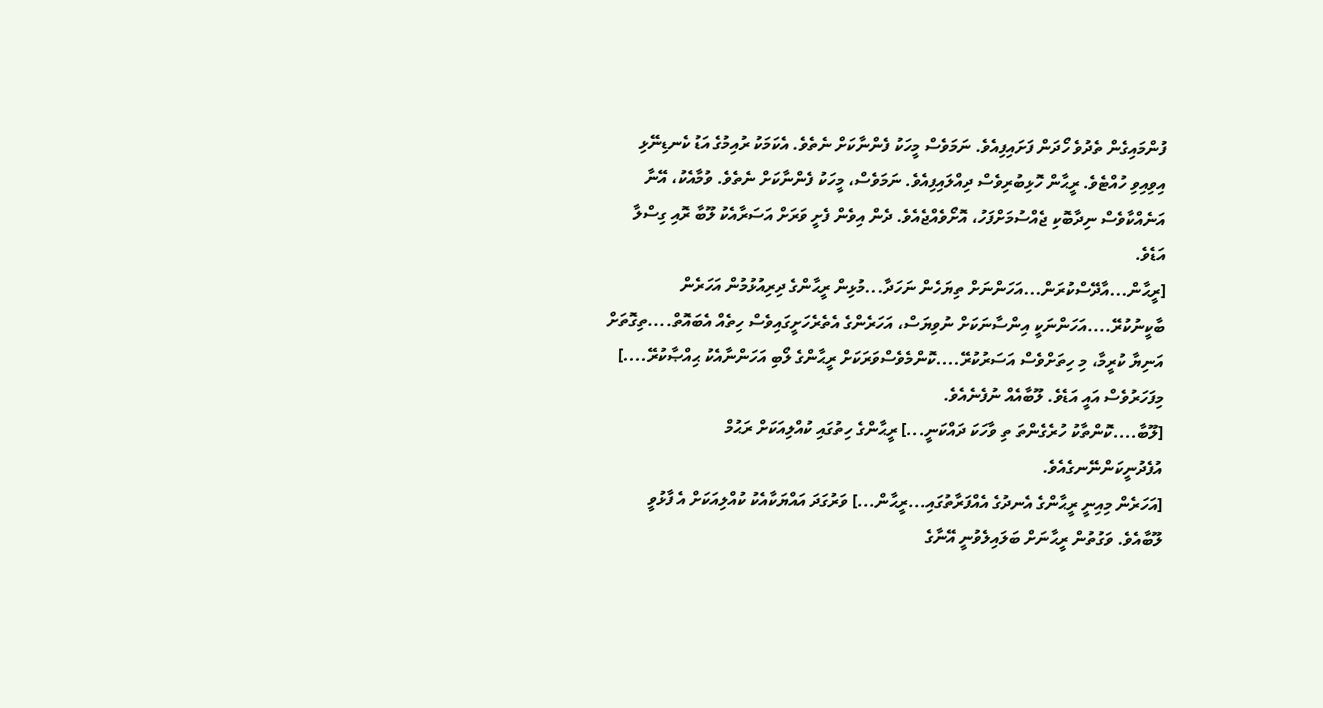ފުންމައިގެން ތެދުވެ ހޯދަން ފަށައިފިއެވެ. ނަމަވެސް މީހަކު ފެންނާކަށް ނެތެވެ. އެކަމަކު ރުއިމުގެ އަޑު ކެނޑިނޭޅި އިވިއިވި ހުއްޓެވެ. ރީޙާން ހޮޅިބުރިވެސް ދިއްލައިފިއެވެ. ނަމަވެސް، މީހަކު ފެންނާކަށް ނެތެވެ. ވުމާއެކު، އޭނާ އަނެއްކާވެސް ނިދާބޮކި ޖެއްސުމަށްފަހު، އޮށޯވެއްޖެއެވެ. ދެން އިވެން ފެށީ ވަރަށް އަސަރާއެކު ލޫބާ ރޮއި ގިސްލާ އަޑެވެ.
[ރީޙާން...އާދޭސްކުރަން...އަހަންނަށް ތިޔަހެން ނަހަދާ...މުޅިން ރީޙާންގެ ދިރިއުޅުމުން އަހަރެން ބާކީނުކުރޭ....އަހަންނަކީ އިންސާނަކަށް ނުވިޔަސް، އަހަރެންގެ އެތެރެހަށީގައިވެސް ހިތެއް އެބައޮތް....ތިގޮތަށް އަނިޔާ ކުރީމާ، މި ހިތަށްވެސް އަސަރުކުރޭ....ކޮންމެވެސްވަރަކަށް ރީޙާންގެ ލޯބި އަހަންނާއެކު ޙިއްޞާކުރޭ....] މިފަހަރުވެސް އައީ އަޑެވެ. ލޫބާއެއް ނުފެނެއެވެ.
[ލޫބާ....ކޮންތާކު ހުރެގެންތަ ތި ވާހަކަ ދައްކަނީ...] ރީޙާންގެ ހިތުގައި ކުއްލިއަކަށް ރަޙުމް އުފެދުނީކަންނޭނގެއެވެ.
[އަހަރެން މިއިނީ ރީޙާންގެ އެނދުގެ އެއްފަރާތުގައި...ރީޙާން...] ވަރުގަދަ އައްޔަކާއެކު ކުއްލިއަކަށް އެ ފާޅުވީ ލޫބާއެވެ. ވަގުތުން ރީޙާނަށް ބަލައިލެވުނީ އޭނާގެ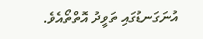އުނަގަނޑުގައި ތަވީދު އޮތްތޯއެވެ.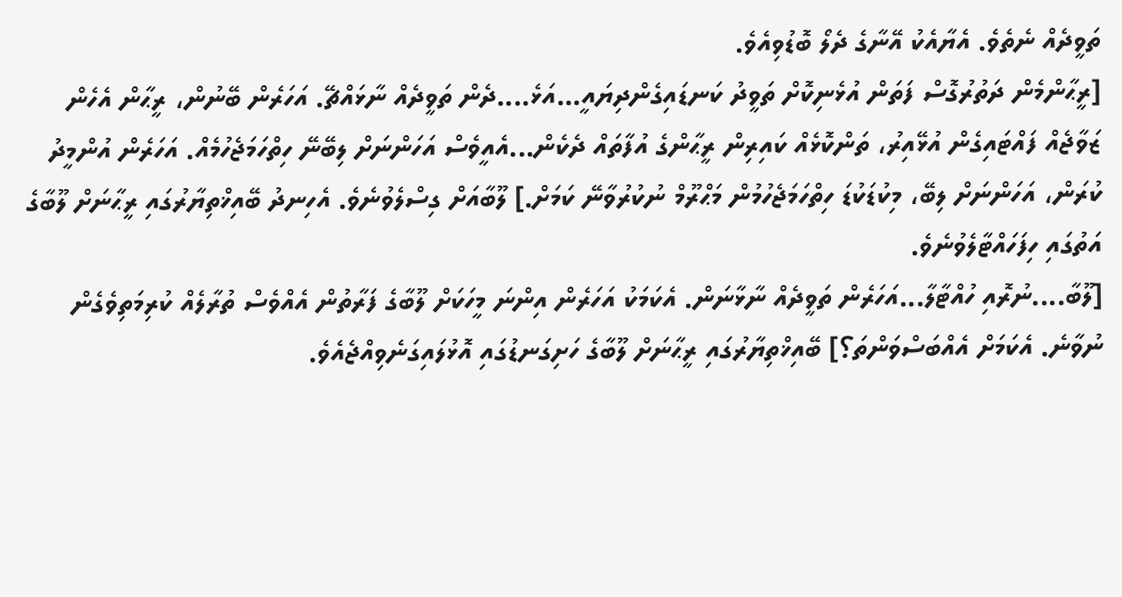ތަވީދެއް ނެތެވެ. އެޔާއެކު އޭނާގެ ދެލޯ ބޮޑުވިއެވެ.
[ރީޙާންމެން ދަތުރުގޮސް ފަތަން އުޅެނިކޮށް ތަވީދު ކަނޑައިގެންދިޔައީ...އަޅެ....ދެން ތަވީދެއް ނާޅައްޗޭ. އަހަރެން ބޭނުން، ރީޙާން އެހެން ޒަވާޖެއް ފައްޓައިގެން އުޅޭއިރު، ތަންކޮޅެއް ކައިރިން ރީޙާންގެ އުފާތައް ދެކެން...އެއީވެސް އަހަންނަށް ލިބޭނޭ ހިތްހަމަޖެހުމެއް. އަހަރެން އުންމީދު ކުރަން، އަހަންނަށް ލިބޭ، މިކުޑަކުޑަ ހިތްހަމަޖެހުމުން މަޙްރޫމް ނުކުރުވާނޭ ކަމަށް.] ލޫބާއަށް ގިސްލެވުނެވެ. އެހިނދު ބޭއިޚްތިޔާރުގައި ރީޙާނަށް ލޫބާގެ އަތުގައި ހިފަހައްޓާލެވުނެވެ.
[ލޫބާ....ނުރޮއި ހުއްޓާލާ...އަހަރެން ތަވީދެއް ނާޅާނަން. އެކަމަކު އަހަރެން އިންނަ މީހަކަށް ލޫބާގެ ފަރާތުން އެއްވެސް ތުރާލެއް ކުރިމަތިވެގެން ނުވާނެ. އެކަމަށް އެއްބަސްވަންތަ؟] ބޭއިޚްތިޔާރުގައި ރީޙާނަށް ލޫބާގެ ހަށިގަނޑުގައި އޮޅުލައިގަނެވިއްޖެއެވެ.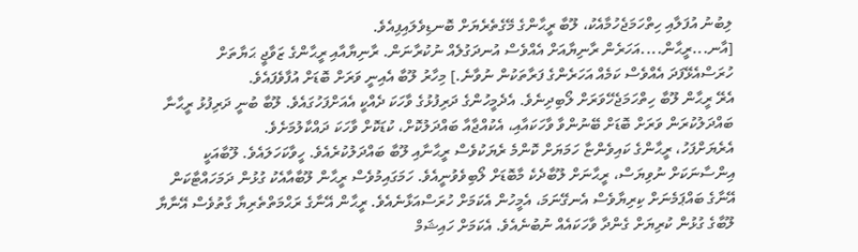ލިބުނު އުފަލާއި ހިތްހަމަޖެހުމާއެކު، ލޫބާ ރީޙާންގެ މޭގެތެރެޔަށް ބޮނޑިވެލައިފިއެވެ.
[އާނ...ރީޙާން....އަހަރެން ރާނިޔާއަށް އެއްވެސް އުނދަގުލެއް ނުކުރާނަން. ރާނިޔާއާއި ރީޙާންގެ ޒަވާޖީ ޙަޔާތަށް ހުރަސްއެޅޭފަދަ އެއްވެސް ކަމެއް އަހަރެންގެ ފަރާތަކުން ނުވާނެ.] މިހާރު ލޫބާ އެއިނީ ވަރަށް ބޮޑަށް އުފާވެފައެވެ.
އެރޭ ރީޙާން ލޫބާ ހިތްހަމަޖެހޭވަރަށް ލޯބިދިނެވެ. އެދެމީހުންގެ ދަރިފުޅުގެ ވާހަކަ ދެއްކީ އެއަށްފަހުގައެވެ. ލޫބާ ބުނީ ދަރިފުޅު ރީޙާނާ ބައްދަލުކުރަން ވަރަށް ބޮޑަށް ބޭނުންވާ ވާހަކައާއި، އެކުއްޖާއާ ބައްދަލުކޮށް، ކުޑަކޮށް ވާހަކަ ދައްކާލުމަށެވެ.
އެރެޔަށްފަހު، ރީޙާންގެ ކައިވެންޏާ ހަމަޔަށް ކޮންމެ ރެޔަކުވެސް ރީޙާނާއި ލޫބާ ބައްދަލުކުރެއެވެ. ހީވާކަހަލައެވެ. ލޫބާއަކީ އިންސާނަކަށް ނުވިޔަސް، ރީޙާނަށް ލޫބާދެކެ މާބޮޑަށް ލޯބިވެވުނީއެވެ. ހަމަގައިމުވެސް ރީޙާން ލޫބާއާއެކު ގުޅުން ދަމަހައްޓާކަން އޭނާގެ ބައްޕަމެނަށް ކިރިޔާވެސް އެނގޭނަމަ، އެމީހުން އެކަމަށް ހުރަސްއަޅާނެއެވެ. ރީޙާން އޭނާގެ ރަޙްމަތްތެރިޔާ ގާތުވެސް އޭނާޔާ ލޫބާގެ ގުޅުން ކުރިޔަށް ގެންދާ ވާހަކައެއް ނުބުނެއެވެ. އެކަމަށް ހައިޝަމް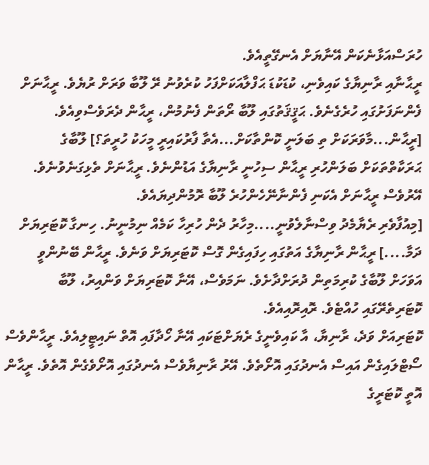ހުރަސްއަޅާނެކަން އޭނާޔަށް އެނގޭތީއެވެ.
ރީޙާނާއި ރާނިޔާގެ ކައިވެނި، ކުޑަކުޑަ ޙަފްލާއަކަށްފަހު ކުރެވުނު ރޭ ލޫބާ ވަރަށް ރުޔެވެ. ރީޙާނަށް ފެންނަފަށުގައި ހުރެގެނެވެ. ޙަޤީޤަތުގައި ލޫބާ ރޯތަން ފެނުމުން، ރީޙާން ދެރަވެސްވިއެވެ.
[ރީޙާން...މާވަރަކަށް ތި ބަލަނީ ކޮންތާކަށް...އެތާ ފާރުކައިރީ މީހަކު ހުރީތަ؟] ލޫބާގެ ޙަރަކާތްތަކަށް ބަލަންހުރި ރީޙާން ސިހުނީ ރާނިޔާގެ އަޑުންނެވެ. ރީޙާނަށް ތެޅިގަނެވުނެވެ.
އޭރުވެސް ރީޙާނަށް އެކަނި ފެންނާނޭހެންހުރެ ލޫބާ ރޮމުންދިޔައެވެ.
[މިއުފާވެރި ރެޔާމެދު ވިސްނާލެވުނީ....މިހާރު ދެން ހުރިހާ ކަމެއް ނިމުނީނު. ހިނގާ ކޮޓަރިޔަށް ދަމާ....] ރީޙާން ރާނިޔާގެ އަތުގައި ހިފައިގެން ގޮސް ކޮޓަރިޔަށް ވަނެވެ. ރީޙާން ބޭނުންވީ އަވަހަށް ލޫބާގެ ކުރިމަތިން ދުރަށްދާށެވެ. ނަމަވެސް، އޭނާ ކޮޓަރިޔަށް ވަންއިރު، ލޫބާ ކޮޓަރިތެރޭގައި ހުއްޓެވެ. ރޮއިރޮއިއެވެ.
ކޮޓަރިއަށް ވަދެ، ރާނިޔާ، އާ ކައިވެނީގެ ރެޔަށްޓަކައި އޭނާ ހޯދާފައި އޮތް ނައިޓީލިއެވެ. ރީޙާންވެސް ސޯޓްލައިގެން އައިސް އެނދުގައި އޮށޯތެވެ. އޭރު ރާނިޔާވެސް އެނދުގައި އޮށޯވެގެން އޮތެވެ. ރީޙާން އޮތީ ކޮޓަރީގެ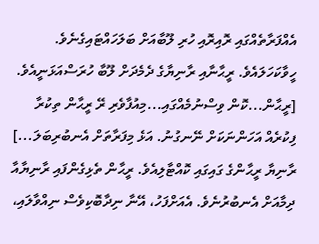އެއްފަރާތެއްގައި ރޮއިރޮއި ހުރި ލޫބާއަށް ބަލަހައްޓައިގެނެވެ. ހީވާކަހަލައެވެ. ރީޙާނާއި ރާނިޔާގެ ދެމެދަށް ލޫބާ ހުރަސްއަޅަނީއެވެ.
[ރީޙާން...ކޮން ވިސްނުމެއްގައި...މިއުފާވެރި ރޭ ރީޙާން ތިކުރާ ފިކުރެއް އަހަންނަކަށް ނޭނގުނު. އަޅެ މިފަރާތަށް އެނބުރިބަލަ...] ރާނިޔާ ރީޙާންގެ ގައިގައި ކޮއްޓާލިއެވެ. ރީޙާން ތެޅިގެންފައި ރާނިޔާއާ ދިމާއަށް އެނބުރުނެވެ. އެއަށްފަހު، އޭނާ ނިދާބޮކިވެސް ނިއްވާލައި،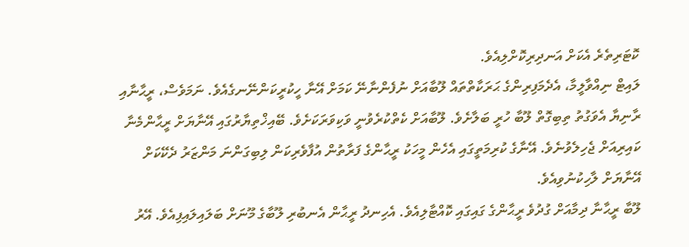ކޮޓަރިތެރެ އެކަށް އަނދިރިކޮށްލިއެވެ.
ލައިޓް ނިއްވާލީމާ، އެދެމަފިރިންގެ ޙަރަކާތްތައް ލޫބާއަށް ނުފެންނާނޭ ކަމަށް އޭނާ ހީކުރީކަންނޭނގެއެވެ. ނަމަވެސް، ރީޙާނާއި ރާނިޔާ އެވަގުތު ތިބިގޮތް ލޫބާ ހުރީ ބަލާށެވެ. ލޫބާއަށް ކެތްކުރެވުނީ ވަކިވަރަކަށެވެ. ބޭއިޚްތިޔާރުގައި އޭނާޔަށް ރީޙާންމެނާ ކައިރިއަށް ޖެހިލެވުނެވެ. އޭނާގެ ކުރިމަތީގައި އެހެން މީހަކު ރީޙާންގެ ފަރާތުން އުފާވެރިކަން ލިބިގަންނަ މަންޒަރު ދެކޭކަށް އޭނާޔަށް ލާހިކުނުވިއެވެ.
ލޫބާ ރީޙާނާ ދިމާއަށް ގުދުވެ ރީޙާންގެ ގައިގައި ކޮއްޓާލިއެވެ. އެހިނދު ރީޙާން އެނބުރި ލޫބާގެ މޫނަށް ބަލައިލައިފިއެވެ. އޭރު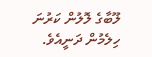ލޫބާގެ ލޮލުން ކަރުނަ ހިލެމުން ދަނީއެވެ.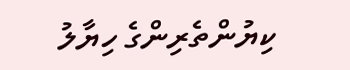ކިޔުންތެރިންގެ ހިޔާލު